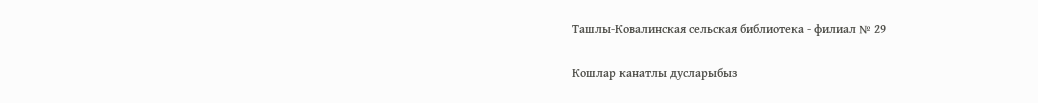Ташлы-Ковалинская сельская библиотека - филиал № 29

Кошлар канатлы дусларыбыз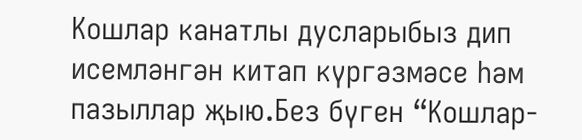Кошлар канатлы дусларыбыз дип исемләнгән китап күргәзмәсе һәм пазыллар җыю.Без бүген “Кошлар-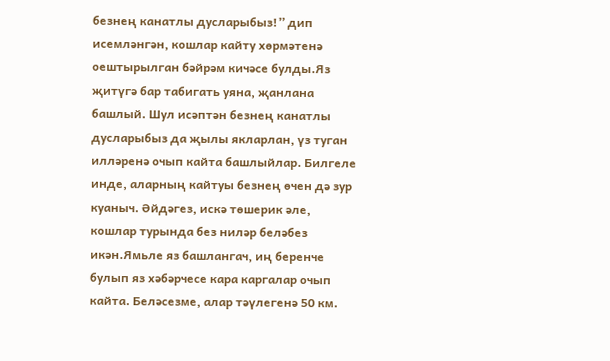безнең канатлы дусларыбыз!” дип исемләнгән, кошлар кайту хөрмәтенә оештырылган бәйрәм кичәсе булды.Яз җитүгә бар табигать уяна, җанлана башлый. Шул исәптән безнең канатлы дусларыбыз да җылы якларлан, үз туган илләренә очып кайта башлыйлар. Билгеле инде, аларның кайтуы безнең өчен дә зур куаныч. Әйдәгез, искә төшерик әле, кошлар турында без ниләр беләбез икән.Ямьле яз башлангач, иң беренче булып яз хәбәрчесе кара каргалар очып кайта. Беләсезме, алар тәүлегенә 50 км.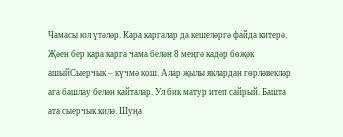Чамасы юл үтәләр. Кара каргалар да кешеләргә файда китерә. Җәен бер кара карга чама белән 8 меңгә кадәр бөҗәк ашыйСыерчык – күчмә кош. Алар җылы яклардан гөрләвекләр ага башлау белән кайталар. Ул бик матур итеп сайрый. Башта ата сыерчык килә. Шуңа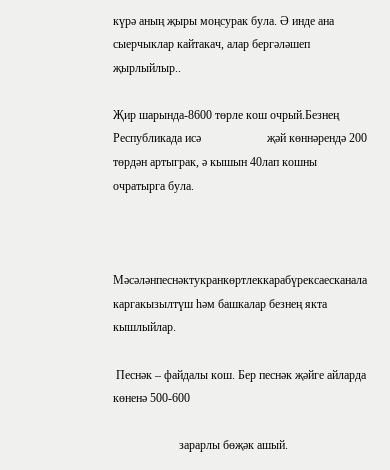күрә аның җыры моңсурак була. Ә инде ана сыерчыклар кайтакач, алар бергәләшеп җырлыйлыр..

Җир шарында-8600 төрле кош очрый.Безнең Республикада исә                      җәй көннәрендә 200 төрдән артыграк, ә кышын 40лап кошны очратырга була.



Мәсәләнпеснәктукранкөртлеккарабүрексаесканала каргакызылтүш һәм башкалар безнең якта кышлыйлар.

 Песнәк – файдалы кош. Бер песнәк җәйге айларда көненә 500-600

                      зарарлы бөҗәк ашый.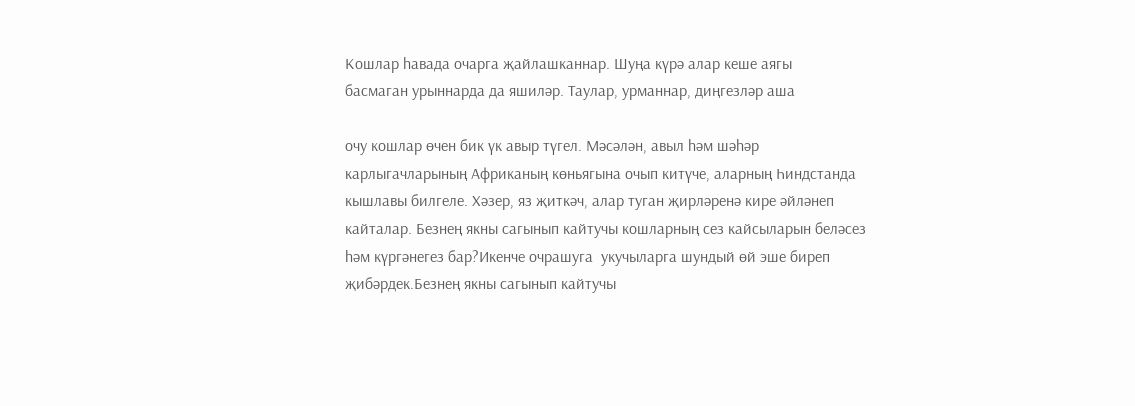Кошлар һавада очарга җайлашканнар. Шуңа күрә алар кеше аягы      басмаган урыннарда да яшиләр. Таулар, урманнар, диңгезләр аша

очу кошлар өчен бик үк авыр түгел. Мәсәлән, авыл һәм шәһәр карлыгачларының Африканың көньягына очып китүче, аларның Һиндстанда кышлавы билгеле. Хәзер, яз җиткәч, алар туган җирләренә кире әйләнеп кайталар. Безнең якны сагынып кайтучы кошларның сез кайсыларын беләсез һәм күргәнегез бар?Икенче очрашуга  укучыларга шундый өй эше биреп җибәрдек.Безнең якны сагынып кайтучы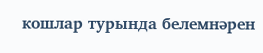кошлар турында белемнәрен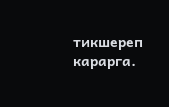тикшереп карарга.